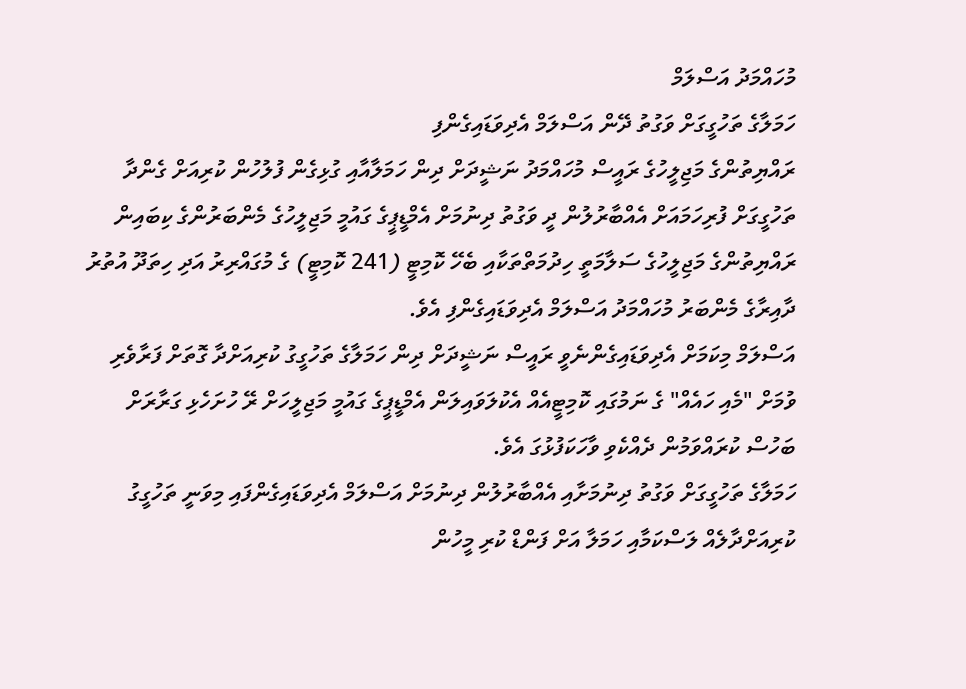މުހައްމަދު އަސްލަމް
ހަމަލާގެ ތަހުގީގަށް ވަގުތު ދޭން އަސްލަމް އެދިވަޑައިގެންފި
ރައްޔިތުންގެ މަޖިލީހުގެ ރައީސް މުހައްމަދު ނަޝީދަށް ދިން ހަމަލާއާއި ގުޅިގެން ފުލުހުން ކުރިއަށް ގެންދާ ތަހުގީގަށް ފުރިހަމައަށް އެއްބާރުލުން ދީ ވަގުތު ދިނުމަށް އެމްޑީޕީގެ ގައުމީ މަޖިލީހުގެ މެންބަރުންގެ ކިބައިން ރައްޔިތުންގެ މަޖިލީހުގެ ސަލާމަތީ ހިދުމަތްތަކާއި ބެހޭ ކޮމިޓީ (241 ކޮމިޓީ) ގެ މުގައްރިރު އަދި ހިތަދޫ އުތުރު ދާއިރާގެ މެންބަރު މުހައްމަދު އަސްލަމް އެދިވަޑައިގެންފި އެވެ.
އަސްލަމް މިކަމަށް އެދިވަޑައިގެންނެވީ ރައީސް ނަޝީދަށް ދިން ހަމަލާގެ ތަހުގީގު ކުރިއަށްދާ ގޮތަށް ފަރާވެރި ވުމަށް "މެއި ހައެއް" ގެ ނަމުގައި ކޮމިޓީއެއް އެކުލަވައިލަން އެމްޑީޕީގެ ގައުމީ މަޖިލީހަށް ރޭ ހުށަހެޅި ގަރާރަށް ބަހުސް ކުރައްވަމުން ދެއްކެވި ވާހަކަފުޅުގަ އެވެ.
ހަމަލާގެ ތަހުގީގަށް ވަގުތު ދިނުމަށާއި އެއްބާރުލުން ދިނުމަށް އަސްލަމް އެދިވަޑައިގެންފައި މިވަނީ ތަހުގީގު ކުރިއަށްދާލެއް ލަސްކަމާއި ހަމަލާ އަށް ފަންޑް ކުރި މީހުން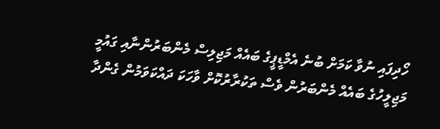ހޯދިފައި ނުވާ ކަމަށް ބުނެ އެމްޑީޕީގެ ބައެއް މަޖިލިސް މެންބަރުންނާއި ގައުމީ މަޖިލީހުގެ ބައެއް މެންބަރުން ވެސް ތަކުރާރުކޮށް ވާހަކަ ދައްކަވަމުން ގެންދާ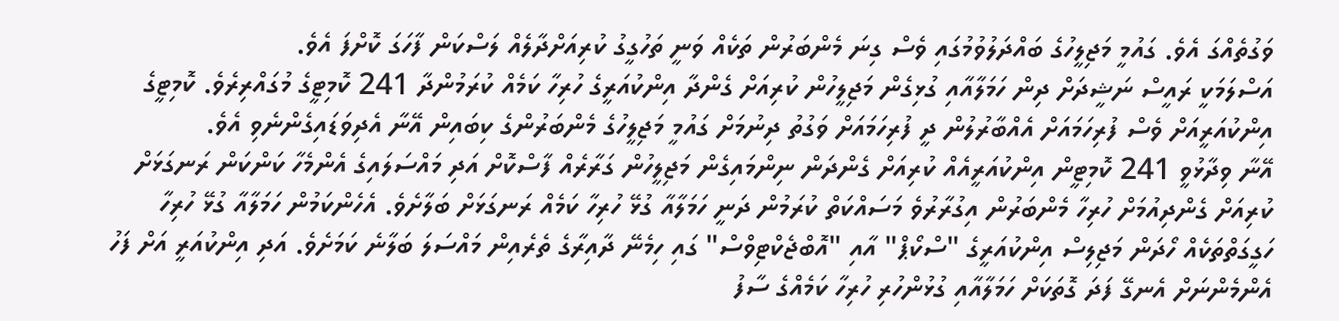ވަގުތެއްގަ އެވެ. ގައުމީ މަޖިލީހުގެ ބައްދަލުވުމުގައި ވެސް ގިނަ މެންބަރުން ތަކެއް ވަނީ ތަހުގީގު ކުރިއަށްދާލެއް ލަސްކަން ފާހަގަ ކޮށްފަ އެވެ.
އަސްލަމަކީ ރައީސް ނަޝީދަށް ދިން ހަމަލާއާއި ގުޅިގެން މަޖިލީހުން ކުރިއަށް ގެންދާ އިންކުއަރީގެ ހުރިހާ ކަމެއް ކުރަމުންދާ 241 ކޮމިޓީގެ މުގައްރިރެވެ. ކޮމިޓީގެ އިންކުއަރީއަށް ވެސް ފުރިހަމައަށް އެއްބާރުލުން ދީ ފުރިހަމައަށް ވަގުތު ދިނުމަށް ގައުމީ މަޖިލީހުގެ މެންބަރުންގެ ކިބައިން އޭނާ އެދިވަޑައިގެންނެވި އެވެ.
އޭނާ ވިދާޅުވީ 241 ކޮމިޓީން އިންކުއަރީއެއް ކުރިއަށް ގެންދަން ނިންމައިގެން މަޖިލީހުން ގަރާރެއް ފާސްކޮށް އަދި މައްސަލައިގެ އެންމެހާ ކަންކަން ރަނގަޅަށް ކުރިއަށް ގެންދިއުމަށް ހުރިހާ މެންބަރުން އިގުރާރުވެ މަސައްކަތް ކުރަމުން ދަނީ ހަމަލާއާ ގުޅޭ ހުރިހާ ކަމެއް ރަނގަޅަށް ބަލާށެވެ. އެހެންކަމުން ހަމަލާއާ ގުޅޭ ހުރިހާ ހަގީގަތްތަކެއް ހޯދަން މަޖިލިސް އިންކުއަރީގެ "ސްކޯޕް" އާއި "އޮބްޖެކްޓިވްސް" ގައި ހިމެނޭ ދާއިރާގެ ތެރެއިން މައްސަލަ ބަލާނެ ކަމަށެވެ. އަދި އިންކުއަރީ އަށް ފަހު އެންމެންނަށް އެނގޭ ފަދަ ގޮތަކަށް ހަމަލާއާއި ގުޅުންހުރި ހުރިހާ ކަމެއްގެ ސާފު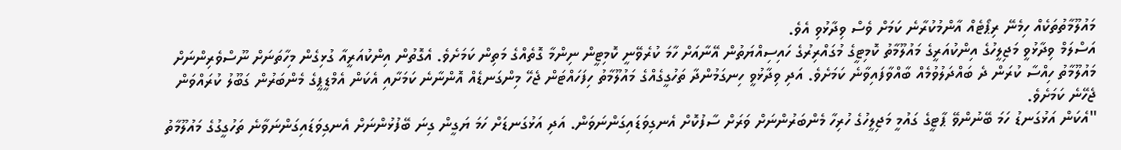މައުލޫމާތުތަކެއް ހިމެނޭ ރިޕޯޓެއް އާންމުކުރާނެ ކަމަށް ވެސް ވިދާޅުވި އެވެ.
އަސްލަމް ވިދާޅުވީ މަޖިލީހުގެ އިންކުއަރީގެ މައުލޫމާތު ކޮމިޓީގެ މުގައްރިރުގެ ހައިސިއްޔަތުން އޭނާއަށް ހާމަ ކުރެވޭނީ ކޮމިޓީން ނިންމާ ގޮތެއްގެ މަތިން ކަމަށެވެ. އެގޮތުން އިންކުއަރީއާ ގުޅިގެން މިހާތަނަށް ނޫސްވެރިންނަށް މައުލޫމާތު ހިއްސާ ކުރަން ދެ ބައްދަލުވުމެއް ބާއްވާފައިވާނެ ކަމަށެވެ. އަދި ވިދާޅުވީ ހިނގަމުންދާ ތަހުގީގެއްގެ މައުލޫމާތު ހިފަހައްޓަން ޖެހޭ މިންގަނޑެއް އޮންނާނެ ކަމަށާއި އެކަން އެމްޑީޕީގެ މެންބަރުން ގަބޫލު ކުރައްވަން ޖެހޭނެ ކަމަށެވެ.
"އެކަން އަޅުގަނޑު ހަމަ ބޭނުންވޭ ޕާޓީގެ ގައުމީ މަޖިލީހުގެ ހުރިހާ މެންބަރުންނަށް ވަރަށް ސާފުކޮށް އެނގިވަޑައިގަންނަވަން. އަދި އަޅުގަނޑަށް ހަމަ ޔަގީން ގިނަ ބޭފުޅުންނަށް އެނގިވަޑައިގަންނަވާނެ ތަހުގީގުގެ މައުލޫމާތު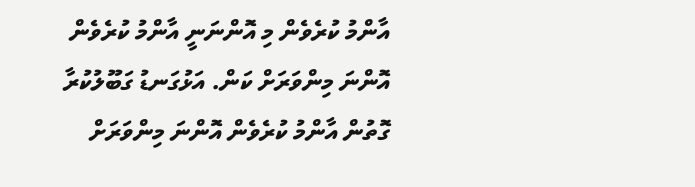އާންމު ކުރެވެން މި އޮންނަނީ އާންމު ކުރެވެން އޮންނަ މިންވަރަށް ކަން. އަޅުގަނޑު ގަބޫލުކުރާ ގޮތުން އާންމު ކުރެވެން އޮންނަ މިންވަރަށް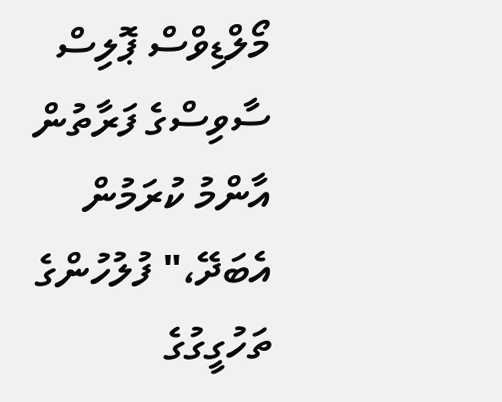މޯލްޑިވްސް ޕޮލިސް ސާވިސްގެ ފަރާތުން އާންމު ކުރަމުން އެބަދޭ،" ފުލުހުންގެ ތަހުގީގުގެ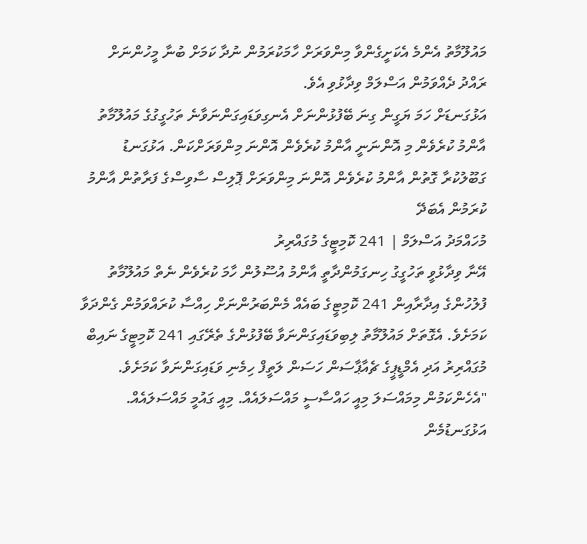މައުލޫމާތު އެންމެ އެކަށީގެންވާ މިންވަރަށް ހާމަކުރަމުން ނުދާ ކަމަށް ބުނާ މީހުންނަށް ރައްދު ދެއްވަމުން އަސްލަމް ވިދާޅުވި އެވެ.
އަޅުގަނޑަށް ހަމަ ޔަގީން ގިނަ ބޭފުޅުންނަށް އެނގިވަޑައިގަންނަވާނެ ތަހުގީގުގެ މައުލޫމާތު އާންމު ކުރެވެން މި އޮންނަނީ އާންމު ކުރެވެން އޮންނަ މިންވަރަށްކަން. އަޅުގަނޑު ގަބޫލުކުރާ ގޮތުން އާންމު ކުރެވެން އޮންނަ މިންވަރަށް ޕޮލިސް ސާވިސްގެ ފަރާތުން އާންމު ކުރަމުން އެބަދޭ
މުހައްމަދު އަސްލަމް | 241 ކޮމިޓީގެ މުގައްރިރު
އޭނާ ވިދާޅުވީ ތަހުގީގު ހިނގަމުންދާތީ އާންމު އުސޫލުން ހާމަ ކުރެވެން ނެތް މައުލޫމާތު ފުލުހުންގެ އިދާރާއިން 241 ކޮމިޓީގެ ބައެއް މެންބަރުންނަށް ހިއްސާ ކުރައްވަމުން ގެންދަވާ ކަމަށެވެ. އެގޮތަށް މައުލޫމާތު ލިބިވަޑައިގަންނަވާ ބޭފުޅުންގެ ތެރޭގައި 241 ކޮމިޓީގެ ނައިބް މުގައްރިރު އަދި އެމްޑީޕީގެ ޗެއާޕާސަން ހަސަން ލަތީފް ހިމެނި ވަޑައިގަންނަވާ ކަމަށެވެ.
"އެހެންކަމުން މިމައްސަލަ މިއީ ހައްސާސީ މައްސަލައެއް. މިއީ ގައުމީ މައްސަލައެއް. އަޅުގަނޑުމެން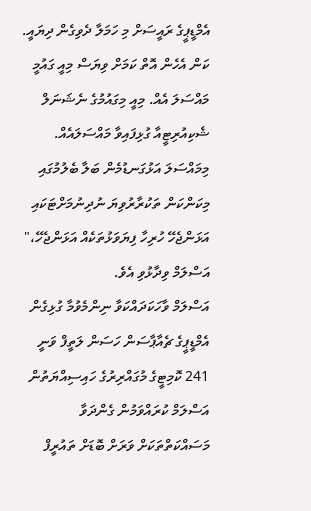އެމްޑީޕީގެ ރައީސަށް މި ހަމަލާ ދެވިގެން ދިޔައީ. ކަން އެހެން އޮތް ކަމަށް ވިޔަސް މިއީ ގައުމީ މައްސަލަ އެއް. މިއީ މިގައުމުގެ ނެޝަނަލް ޝެކިއުރިޓީއާ ގުޅިފައިވާ މައްސަލައެއް. މިމައްސަލަ އަޅުގަނޑުމެން ބަލާ ބެލުމުގައި މިކަންކަން ތަކުރާރުވިޔަ ނުދިނުމަށްޓަކައި އަޅަންޖެހޭ ހުރިހާ ފިޔަވަޅުތަކެއް އަޅަންޖެހޭ،" އަސްލަމް ވިދާޅުވި އެވެ.
އަސްލަމް ވާހަކަދައްކަވާ ނިންމެވުމާ ގުޅިގެން އެމްޑީޕީގެ ޗެއާޕާސަން ހަސަން ލަތީފް ވަނީ 241 ކޮމިޓީގެ މުގައްރިރުގެ ހައިސިއްޔަތުން އަސްލަމް ކުރައްވަމުން ގެންދަވާ މަސައްކަތްތަކަށް ވަރަށް ބޮޑަށް ތައުރީފް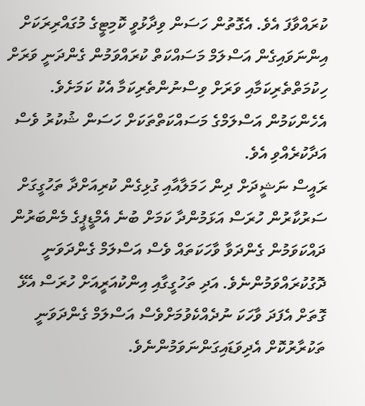ކުރައްވާފަ އެވެ. އެގޮތުން ހަސަން ވިދާޅުވީ ކޮމިޓީގެ މުގައްރިރަކަށް އިންނަވައިގެން އަސްލަމް މަސައްކަތް ކުރައްވަމުން ގެންދަނީ ވަރަށް ހިކުމަތްތެރިކަމާއި ވަރަށް ވިސްނުންތެރިކަމާ އެކު ކަމަށެވެ. އެހެންކަމުން އަސްލަމްގެ މަސައްކަތްތަކަށް ހަސަން ޝުކުރު ވެސް އަދާކުރެއްވި އެވެ.
ރައީސް ނަޝީދަށް ދިން ހަމަލާއާއި ގުޅިގެން ކުރިއަށްދާ ތަހުގީގަށް ސަރުކާރުން ހުރަސް އަޅަމުންދާ ކަމަށް ބުނެ އެމްޑީޕީގެ މެންބަރުން ދައްކަވަމުން ގެންދަވާ ވާހަކަތައް ވެސް އަސްލަމް ގެންދަވަނީ ދޮގުކުރައްވަމުންނެވެ. އަދި ތަހުގީގާއި އިންކުއަރީއަށް ހުރަސް އެޅޭ ގޮތަށް އެފަދަ ވާހަކަ ނުދެއްކެވުމަށްވެސް އަސްލަމް ގެންދަވަނީ ތަކުރާރުކޮށް އެދިވަޑައިގަންނަވަމުންނެވެ.